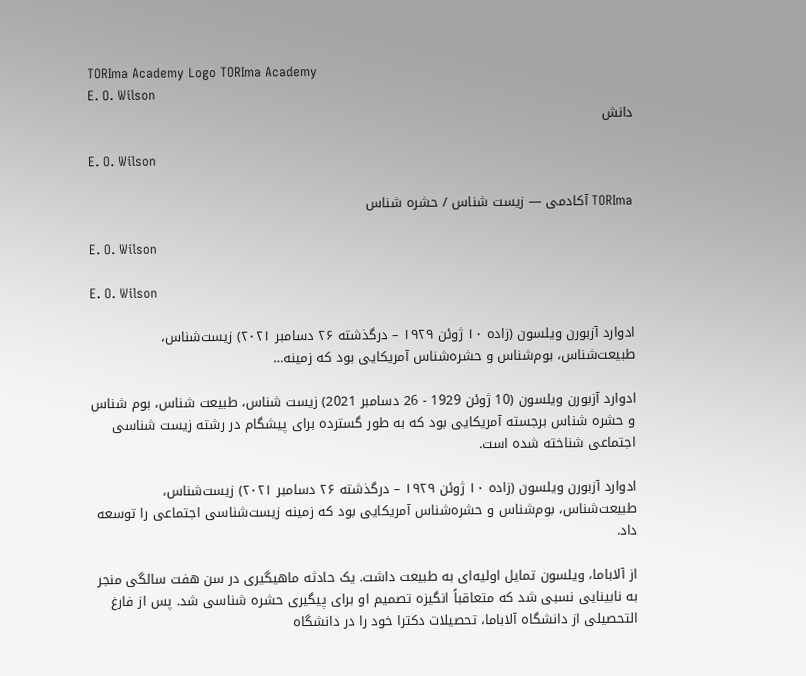TORIma Academy Logo TORIma Academy
E. O. Wilson
دانش

E. O. Wilson

TORIma آکادمی — زیست شناس / حشره شناس

E. O. Wilson

E. O. Wilson

ادوارد آزبورن ویلسون (زاده ۱۰ ژوئن ۱۹۲۹ – درگذشته ۲۶ دسامبر ۲۰۲۱) زیست‌شناس، طبیعت‌شناس، بوم‌شناس و حشره‌شناس آمریکایی بود که زمینه…

ادوارد آزبورن ویلسون (10 ژوئن 1929 - 26 دسامبر 2021) زیست شناس، طبیعت شناس، بوم شناس و حشره شناس برجسته آمریکایی بود که به طور گسترده برای پیشگام در رشته زیست شناسی اجتماعی شناخته شده است.

ادوارد آزبورن ویلسون (زاده ۱۰ ژوئن ۱۹۲۹ – درگذشته ۲۶ دسامبر ۲۰۲۱) زیست‌شناس، طبیعت‌شناس، بوم‌شناس و حشره‌شناس آمریکایی بود که زمینه زیست‌شناسی اجتماعی را توسعه داد.

از آلاباما، ویلسون تمایل اولیه‌ای به طبیعت داشت. یک حادثه ماهیگیری در سن هفت سالگی منجر به نابینایی نسبی شد که متعاقباً انگیزه تصمیم او برای پیگیری حشره شناسی شد. پس از فارغ التحصیلی از دانشگاه آلاباما، تحصیلات دکترا خود را در دانشگاه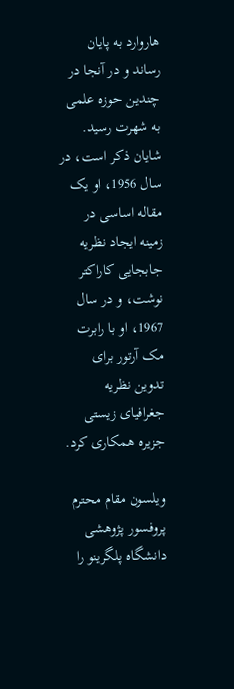هاروارد به پایان رساند و در آنجا در چندین حوزه علمی به شهرت رسید. شایان ذکر است، در سال 1956، او یک مقاله اساسی در زمینه ایجاد نظریه جابجایی کاراکتر نوشت، و در سال 1967، او با رابرت مک آرتور برای تدوین نظریه جغرافیای زیستی جزیره همکاری کرد.

ویلسون مقام محترم پروفسور پژوهشی دانشگاه پلگرینو را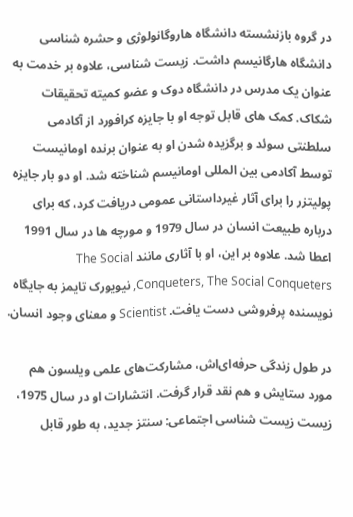در گروه بازنشسته دانشگاه هاروگانولوژی و حشره شناسی دانشگاه هارگانیسم داشت. زیست شناسی، علاوه بر خدمت به عنوان یک مدرس در دانشگاه دوک و عضو کمیته تحقیقات شکاک. کمک های قابل توجه او با جایزه کرافورد از آکادمی سلطنتی سوئد و برگزیده شدن او به عنوان برنده اومانیست توسط آکادمی بین المللی اومانیسم شناخته شد. او دو بار جایزه پولیتزر را برای آثار غیرداستانی عمومی دریافت کرد، که برای درباره طبیعت انسان در سال 1979 و مورچه ها در سال 1991 اعطا شد. علاوه بر این، او با آثاری مانند The Social Conqueters, The Social Conqueters, نیویورک تایمز به جایگاه نویسنده پرفروشی دست یافت. Scientist و معنای وجود انسان.

در طول زندگی حرفه‌ای‌اش، مشارکت‌های علمی ویلسون هم مورد ستایش و هم نقد قرار گرفت. انتشارات او در سال 1975، زیست زیست شناسی اجتماعی: سنتز جدید، به طور قابل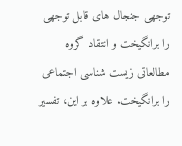توجهی جنجال های قابل توجهی را برانگیخت و انتقاد گروه مطالعاتی زیست شناسی اجتماعی را برانگیخت. علاوه بر این، تفسیر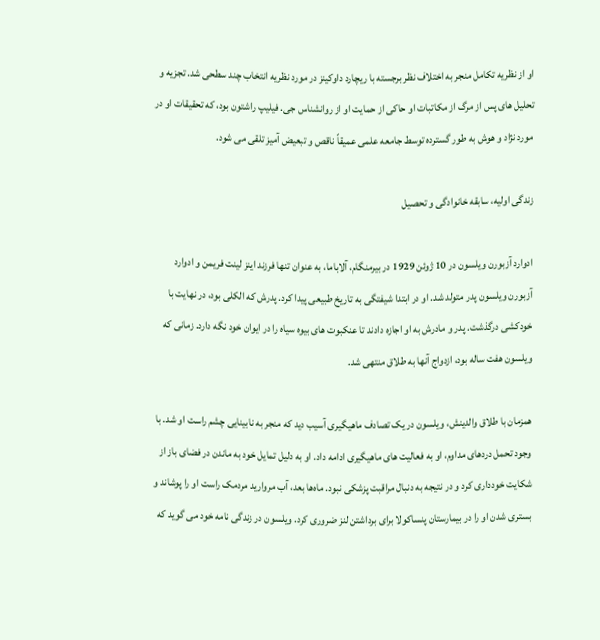او از نظریه تکامل منجر به اختلاف نظر برجسته با ریچارد داوکینز در مورد نظریه انتخاب چند سطحی شد. تجزیه و تحلیل های پس از مرگ از مکاتبات او حاکی از حمایت او از روانشناس جی. فیلیپ راشتون بود، که تحقیقات او در مورد نژاد و هوش به طور گسترده توسط جامعه علمی عمیقاً ناقص و تبعیض آمیز تلقی می شود.

زندگی اولیه، سابقه خانوادگی و تحصیل

ادوارد آزبورن ویلسون در 10 ژوئن 1929 در بیرمنگام، آلاباما، به عنوان تنها فرزند اینز لینت فریمن و ادوارد آزبورن ویلسون پدر متولد شد. او در ابتدا شیفتگی به تاریخ طبیعی پیدا کرد. پدرش که الکلی بود، در نهایت با خودکشی درگذشت. پدر و مادرش به او اجازه دادند تا عنکبوت های بیوه سیاه را در ایوان خود نگه دارد. زمانی که ویلسون هفت ساله بود، ازدواج آنها به طلاق منتهی شد.

همزمان با طلاق والدینش، ویلسون در یک تصادف ماهیگیری آسیب دید که منجر به نابینایی چشم راست او شد. با وجود تحمل دردهای مداوم، او به فعالیت های ماهیگیری ادامه داد. او به دلیل تمایل خود به ماندن در فضای باز از شکایت خودداری کرد و در نتیجه به دنبال مراقبت پزشکی نبود. ماه‌ها بعد، آب مروارید مردمک راست او را پوشاند و بستری شدن او را در بیمارستان پنساکولا برای برداشتن لنز ضروری کرد. ویلسون در زندگی نامه خود می گوید که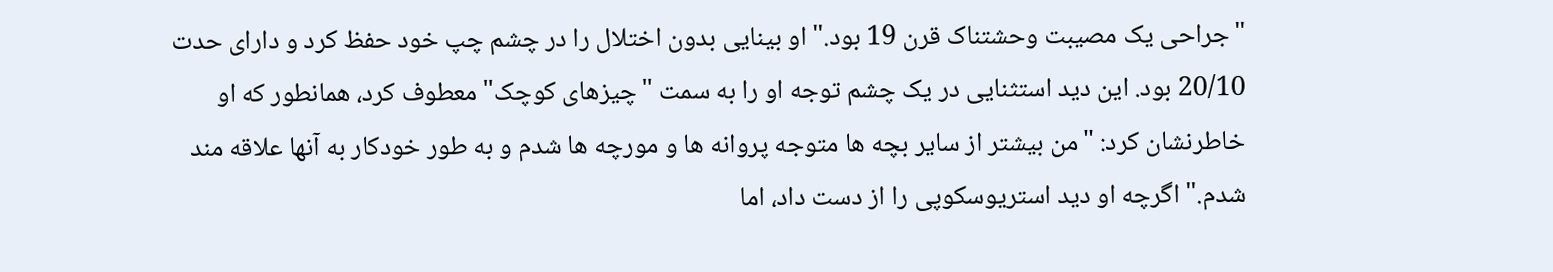"جراحی یک مصیبت وحشتناک قرن 19 بود." او بینایی بدون اختلال را در چشم چپ خود حفظ کرد و دارای حدت 20/10 بود. این دید استثنایی در یک چشم توجه او را به سمت "چیزهای کوچک" معطوف کرد، همانطور که او خاطرنشان کرد: "من بیشتر از سایر بچه ها متوجه پروانه ها و مورچه ها شدم و به طور خودکار به آنها علاقه مند شدم." اگرچه او دید استریوسکوپی را از دست داد، اما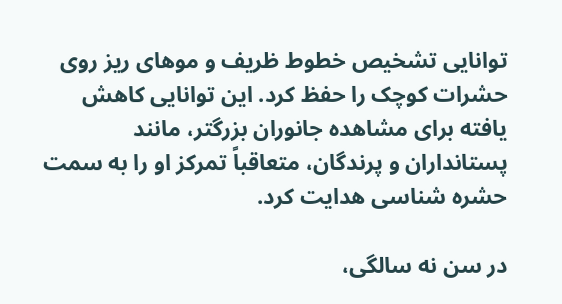توانایی تشخیص خطوط ظریف و موهای ریز روی حشرات کوچک را حفظ کرد. این توانایی کاهش یافته برای مشاهده جانوران بزرگتر، مانند پستانداران و پرندگان، متعاقباً تمرکز او را به سمت حشره شناسی هدایت کرد.

در سن نه سالگی،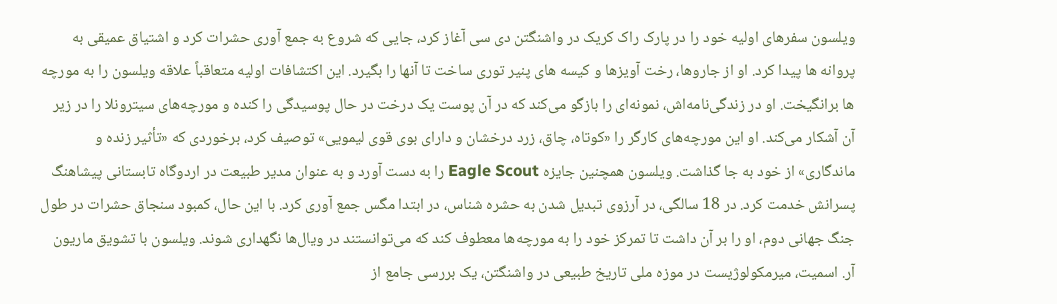ویلسون سفرهای اولیه خود را در پارک راک کریک در واشنگتن دی سی آغاز کرد، جایی که شروع به جمع آوری حشرات کرد و اشتیاق عمیقی به پروانه ها پیدا کرد. او از جاروها، رخت آویزها و کیسه های پنیر توری ساخت تا آنها را بگیرد. این اکتشافات اولیه متعاقباً علاقه ویلسون را به مورچه ها برانگیخت. او در زندگی‌نامه‌اش، نمونه‌ای را بازگو می‌کند که در آن پوست یک درخت در حال پوسیدگی را کنده و مورچه‌های سیترونلا را در زیر آن آشکار می‌کند. او این مورچه‌های کارگر را «کوتاه، چاق، زرد درخشان و دارای بوی قوی لیمویی» توصیف کرد، برخوردی که «تأثیر زنده و ماندگاری» از خود به جا گذاشت. ویلسون همچنین جایزه Eagle Scout را به دست آورد و به عنوان مدیر طبیعت در اردوگاه تابستانی پیشاهنگ پسرانش خدمت کرد. در 18 سالگی، در آرزوی تبدیل شدن به حشره شناس، در ابتدا مگس جمع آوری کرد. با این حال، کمبود سنجاق حشرات در طول جنگ جهانی دوم، او را بر آن داشت تا تمرکز خود را به مورچه‌ها معطوف کند که می‌توانستند در ویال‌ها نگهداری شوند. ویلسون با تشویق ماریون آر. اسمیت، میرمکولوژیست در موزه ملی تاریخ طبیعی در واشنگتن، یک بررسی جامع از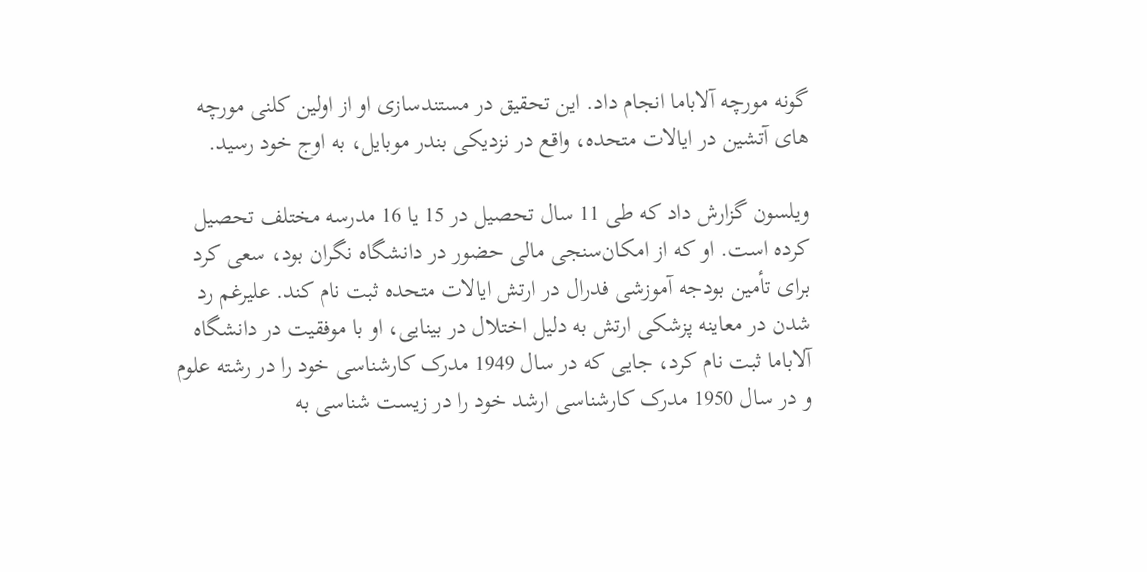گونه مورچه آلاباما انجام داد. این تحقیق در مستندسازی او از اولین کلنی مورچه های آتشین در ایالات متحده، واقع در نزدیکی بندر موبایل، به اوج خود رسید.

ویلسون گزارش داد که طی 11 سال تحصیل در 15 یا 16 مدرسه مختلف تحصیل کرده است. او که از امکان‌سنجی مالی حضور در دانشگاه نگران بود، سعی کرد برای تأمین بودجه آموزشی فدرال در ارتش ایالات متحده ثبت نام کند. علیرغم رد شدن در معاینه پزشکی ارتش به دلیل اختلال در بینایی، او با موفقیت در دانشگاه آلاباما ثبت نام کرد، جایی که در سال 1949 مدرک کارشناسی خود را در رشته علوم و در سال 1950 مدرک کارشناسی ارشد خود را در زیست شناسی به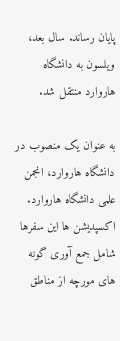پایان رساند. سال بعد، ویلسون به دانشگاه هاروارد منتقل شد.

به عنوان یک منصوب در دانشگاه هاروارد، انجمن علمی دانشگاه هاروارد. اکسپدیشن ها این سفرها شامل جمع آوری گونه های مورچه از مناطق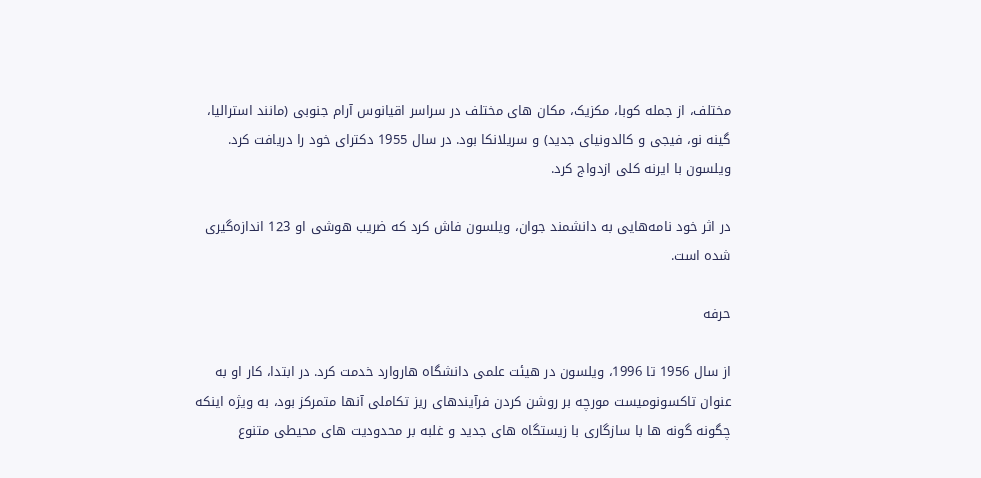مختلف، از جمله کوبا، مکزیک، مکان های مختلف در سراسر اقیانوس آرام جنوبی (مانند استرالیا، گینه نو، فیجی و کالدونیای جدید) و سریلانکا بود. در سال 1955 دکترای خود را دریافت کرد. ویلسون با ایرنه کلی ازدواج کرد.

در اثر خود نامه‌هایی به دانشمند جوان، ویلسون فاش کرد که ضریب هوشی او 123 اندازه‌گیری شده است.

حرفه

از سال 1956 تا 1996، ویلسون در هیئت علمی دانشگاه هاروارد خدمت کرد. در ابتدا، کار او به عنوان تاکسونومیست مورچه بر روشن کردن فرآیندهای ریز تکاملی آنها متمرکز بود، به ویژه اینکه چگونه گونه ها با سازگاری با زیستگاه های جدید و غلبه بر محدودیت های محیطی متنوع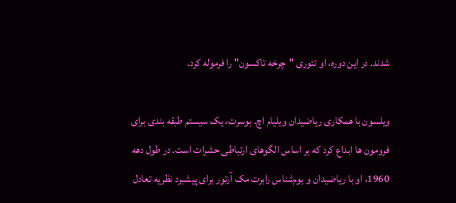شدند. در این دوره، او تئوری "چرخه تاکسون" را فرموله کرد.

ویلسون با همکاری ریاضیدان ویلیام اچ. بوسرت، یک سیستم طبقه بندی برای فرومون ها ابداع کرد که بر اساس الگوهای ارتباطی حشرات است. در طول دهه 1960، او با ریاضیدان و بوم‌شناس رابرت مک آرتور برای پیشبرد نظریه تعادل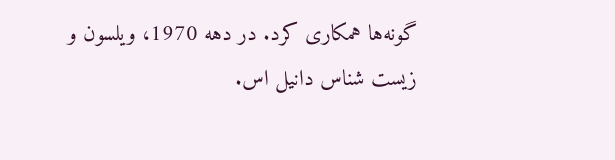گونه‌ها همکاری کرد. در دهه 1970، ویلسون و زیست شناس دانیل اس.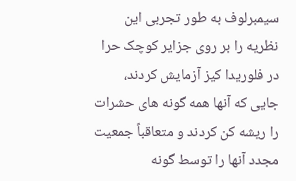سیمبرلوف به طور تجربی این نظریه را بر روی جزایر کوچک حرا در فلوریدا کیز آزمایش کردند، جایی که آنها همه گونه های حشرات را ریشه کن کردند و متعاقباً جمعیت مجدد آنها را توسط گونه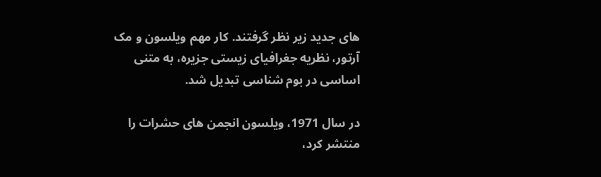های جدید زیر نظر گرفتند. کار مهم ویلسون و مک آرتور، نظریه جغرافیای زیستی جزیره، به متنی اساسی در بوم شناسی تبدیل شد.

در سال 1971، ویلسون انجمن های حشرات را منتشر کرد،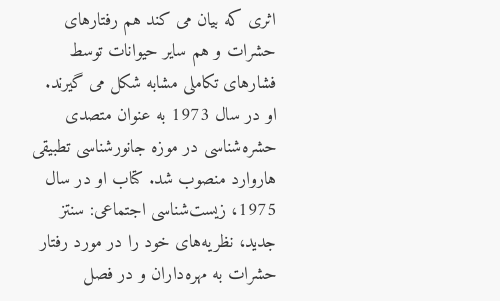اثری که بیان می کند هم رفتارهای حشرات و هم سایر حیوانات توسط فشارهای تکاملی مشابه شکل می گیرند. او در سال 1973 به عنوان متصدی حشره‌شناسی در موزه جانورشناسی تطبیقی هاروارد منصوب شد. کتاب او در سال 1975، زیست‌شناسی اجتماعی: سنتز جدید، نظریه‌های خود را در مورد رفتار حشرات به مهره‌داران و در فصل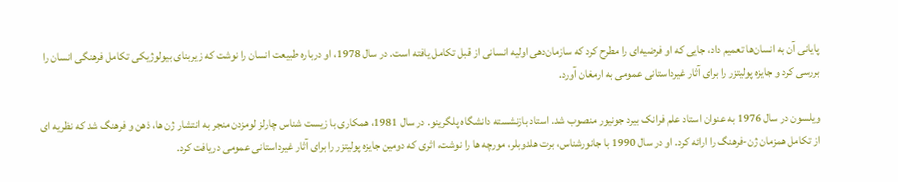پایانی آن به انسان‌ها تعمیم داد، جایی که او فرضیه‌ای را مطرح کرد که سازمان‌دهی اولیه انسانی از قبل تکامل یافته است. در سال 1978، او درباره طبیعت انسان را نوشت که زیربنای بیولوژیکی تکامل فرهنگی انسان را بررسی کرد و جایزه پولیتزر را برای آثار غیرداستانی عمومی به ارمغان آورد.

ویلسون در سال 1976 به عنوان استاد علم فرانک بیرد جونیور منصوب شد. استاد بازنشسته دانشگاه پلگرینو. در سال 1981، همکاری با زیست شناس چارلز لومزدن منجر به انتشار ژن ها، ذهن و فرهنگ شد که نظریه ای از تکامل همزمان ژن-فرهنگ را ارائه کرد. او در سال 1990 با جانورشناس، برت هلدوبلر، مورچه ها را نوشت، اثری که دومین جایزه پولیتزر را برای آثار غیرداستانی عمومی دریافت کرد.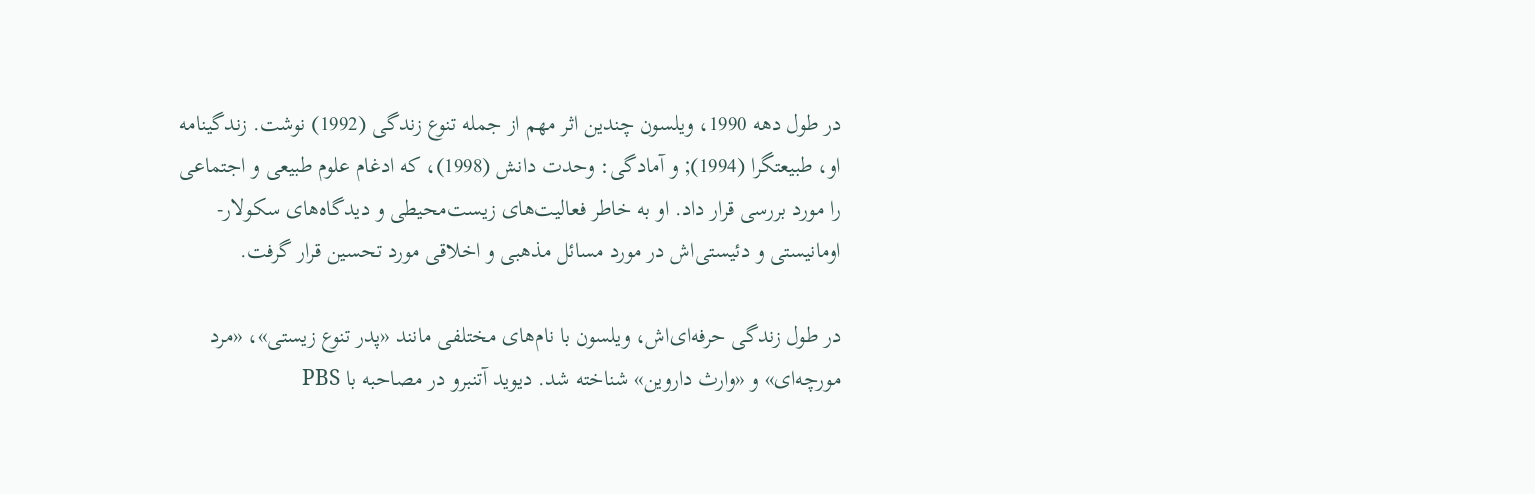در طول دهه 1990، ویلسون چندین اثر مهم از جمله تنوع زندگی (1992) نوشت. زندگینامه او، طبیعتگرا (1994); و آمادگی: وحدت دانش (1998)، که ادغام علوم طبیعی و اجتماعی را مورد بررسی قرار داد. او به خاطر فعالیت‌های زیست‌محیطی و دیدگاه‌های سکولار-اومانیستی و دئیستی‌اش در مورد مسائل مذهبی و اخلاقی مورد تحسین قرار گرفت.

در طول زندگی حرفه‌ای‌اش، ویلسون با نام‌های مختلفی مانند «پدر تنوع زیستی»، «مرد مورچه‌ای» و «وارث داروین» شناخته شد. دیوید آتنبرو در مصاحبه با PBS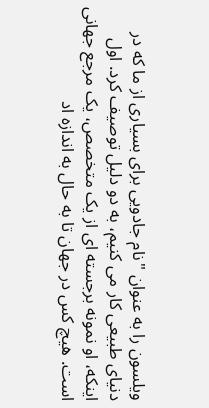ویلسون را به عنوان "نام جادویی برای بسیاری از ما که در دنیای طبیعی کار می کنیم، به دو دلیل توصیف کرد. اول اینکه، او نمونه برجسته ای از یک متخصص، یک مرجع جهانی است. هیچ کس در جهان تا به حال به اندازه اد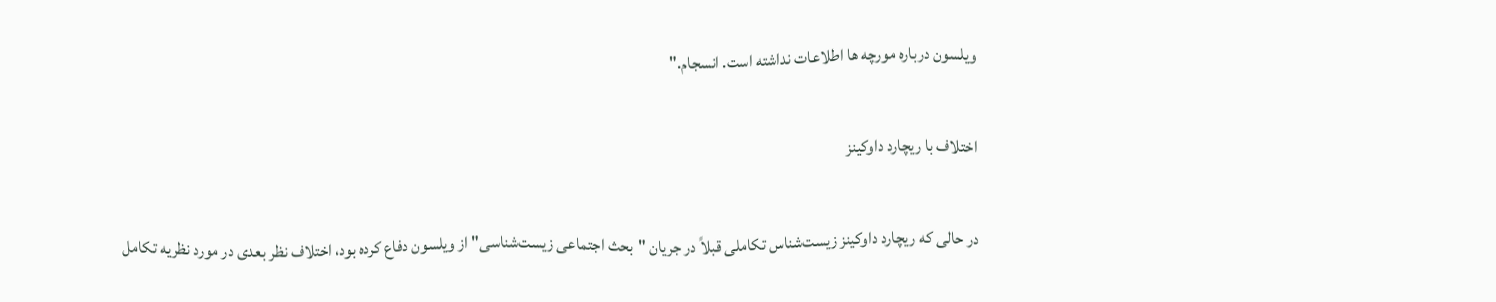ویلسون درباره مورچه ها اطلاعات نداشته است. انسجام."

اختلاف با ریچارد داوکینز

در حالی که ریچارد داوکینز زیست‌شناس تکاملی قبلاً در جریان "بحث اجتماعی زیست‌شناسی" از ویلسون دفاع کرده بود، اختلاف نظر بعدی در مورد نظریه تکامل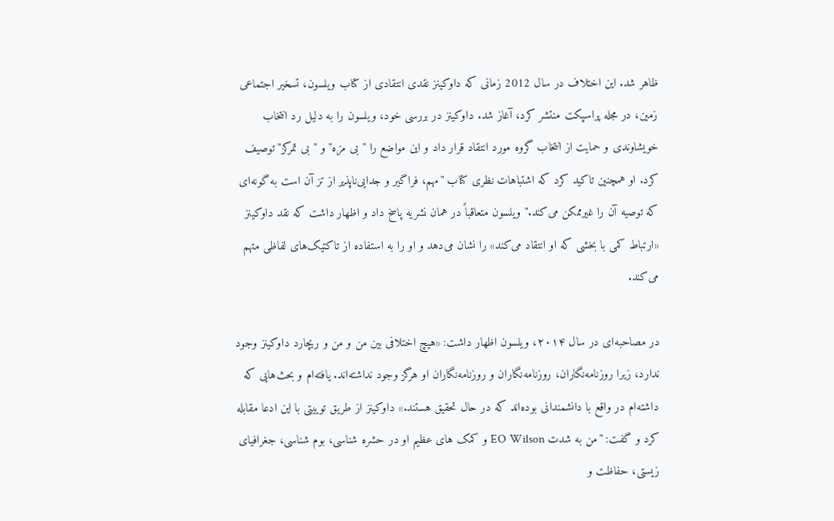ظاهر شد. این اختلاف در سال 2012 زمانی که داوکینز نقدی انتقادی از کتاب ویلسون، تسخیر اجتماعی زمین، در مجله پراسپکت منتشر کرد، آغاز شد. داوکینز در بررسی خود، ویلسون را به دلیل رد انتخاب خویشاوندی و حمایت از انتخاب گروه مورد انتقاد قرار داد و این مواضع را "بی مزه" و "بی تمرکز" توصیف کرد. او همچنین تاکید کرد که اشتباهات نظری کتاب "مهم، فراگیر و جدایی‌ناپذیر از تز آن است به گونه‌ای که توصیه آن را غیرممکن می‌کند." ویلسون متعاقباً در همان نشریه پاسخ داد و اظهار داشت که نقد داوکینز «ارتباط کمی با بخشی که او انتقاد می‌کند» را نشان می‌دهد و او را به استفاده از تاکتیک‌های لفاظی متهم می‌کند.

در مصاحبه‌ای در سال ۲۰۱۴، ویلسون اظهار داشت: «هیچ اختلافی بین من و من و ریچارد داوکینز وجود ندارد، زیرا روزنامه‌نگاران، روزنامه‌نگاران و روزنامه‌نگاران او هرگز وجود نداشته‌اند. یافته‌ام و بحث‌هایی که داشته‌ام در واقع با دانشمندانی بوده‌اند که در حال تحقیق هستند.» داوکینز از طریق توییتی با این ادعا مقابله کرد و گفت: "من به شدت EO Wilson و کمک های عظیم او در حشره شناسی، بوم شناسی، جغرافیای زیستی، حفاظت و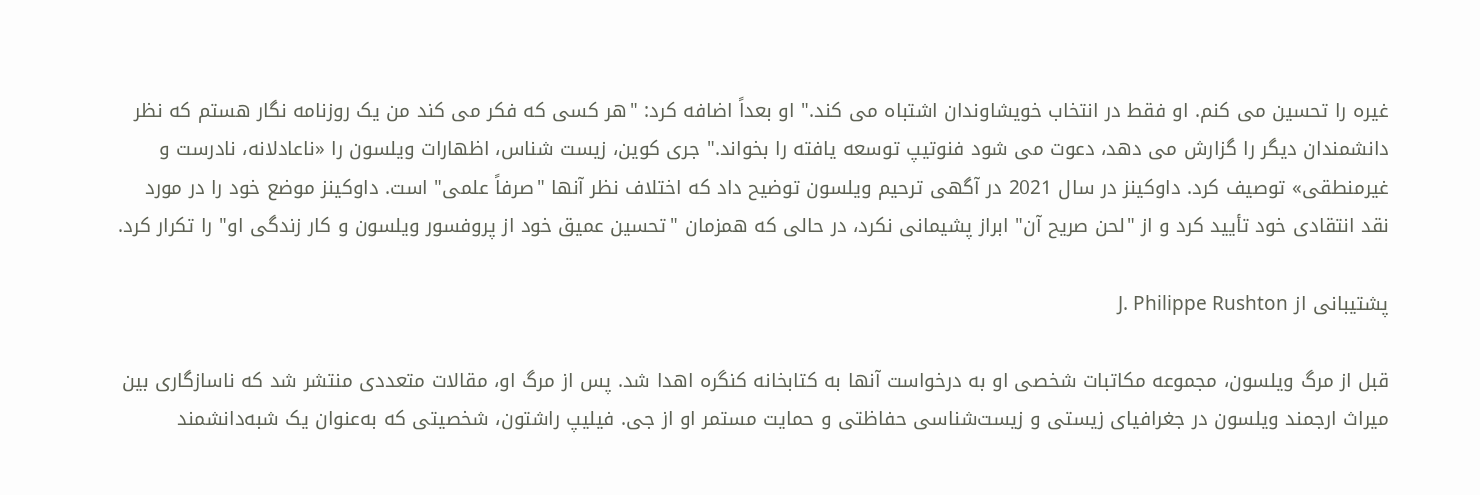غیره را تحسین می کنم. او فقط در انتخاب خویشاوندان اشتباه می کند." او بعداً اضافه کرد: "هر کسی که فکر می کند من یک روزنامه نگار هستم که نظر دانشمندان دیگر را گزارش می دهد، دعوت می شود فنوتیپ توسعه یافته را بخواند." جری کوین، زیست شناس، اظهارات ویلسون را «ناعادلانه، نادرست و غیرمنطقی» توصیف کرد. داوکینز در سال 2021 در آگهی ترحیم ویلسون توضیح داد که اختلاف نظر آنها "صرفاً علمی" است. داوکینز موضع خود را در مورد نقد انتقادی خود تأیید کرد و از "لحن صریح آن" ابراز پشیمانی نکرد، در حالی که همزمان "تحسین عمیق خود از پروفسور ویلسون و کار زندگی او" را تکرار کرد.

پشتیبانی از J. Philippe Rushton

قبل از مرگ ویلسون، مجموعه مکاتبات شخصی او به درخواست آنها به کتابخانه کنگره اهدا شد. پس از مرگ او، مقالات متعددی منتشر شد که ناسازگاری بین میراث ارجمند ویلسون در جغرافیای زیستی و زیست‌شناسی حفاظتی و حمایت مستمر او از جی. فیلیپ راشتون، شخصیتی که به‌عنوان یک شبه‌دانشمند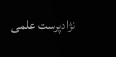نژادپرست علمی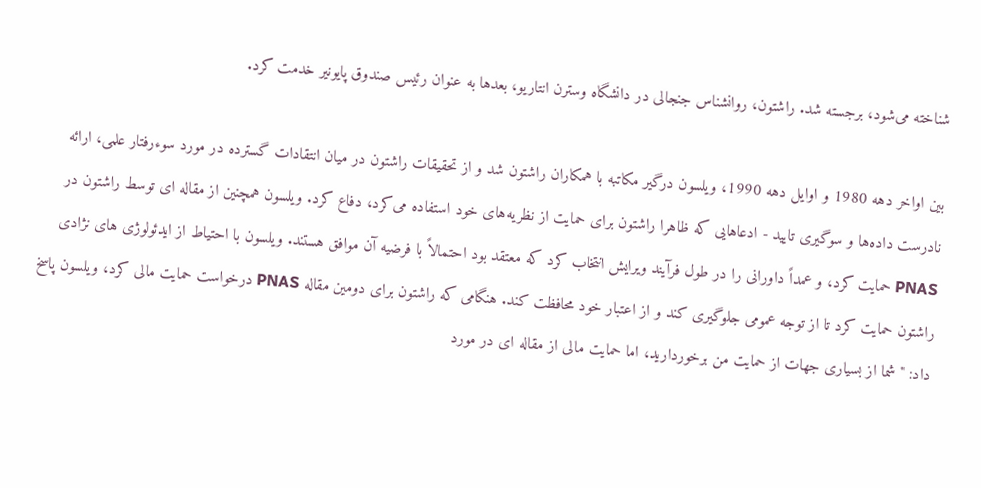شناخته می‌شود، برجسته شد. راشتون، روانشناس جنجالی در دانشگاه وسترن انتاریو، بعدها به عنوان رئیس صندوق پایونیر خدمت کرد.

بین اواخر دهه 1980 و اوایل دهه 1990، ویلسون درگیر مکاتبه با همکاران راشتون شد و از تحقیقات راشتون در میان انتقادات گسترده در مورد سوءرفتار علمی، ارائه نادرست داده‌ها و سوگیری تایید - ادعاهایی که ظاهرا راشتون برای حمایت از نظریه‌های خود استفاده می‌کرد، دفاع کرد. ویلسون همچنین از مقاله ای توسط راشتون در PNAS حمایت کرد، و عمداً داورانی را در طول فرآیند ویرایش انتخاب کرد که معتقد بود احتمالاً با فرضیه آن موافق هستند. ویلسون با احتیاط از ایدئولوژی های نژادی راشتون حمایت کرد تا از توجه عمومی جلوگیری کند و از اعتبار خود محافظت کند. هنگامی که راشتون برای دومین مقاله PNAS درخواست حمایت مالی کرد، ویلسون پاسخ داد: "شما از بسیاری جهات از حمایت من برخوردارید، اما حمایت مالی از مقاله ای در مورد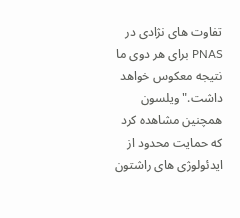تفاوت های نژادی در PNAS برای هر دوی ما نتیجه معکوس خواهد داشت." ویلسون همچنین مشاهده کرد که حمایت محدود از ایدئولوژی های راشتون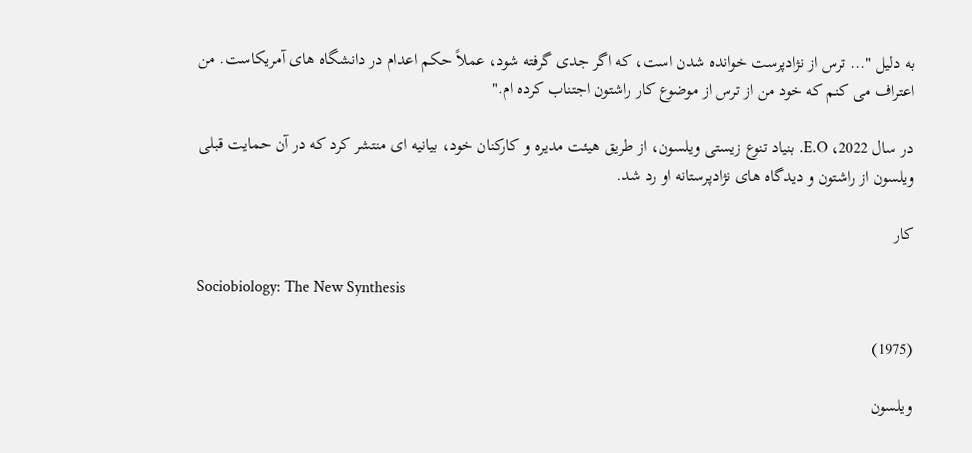به دلیل "... ترس از نژادپرست خوانده شدن است، که اگر جدی گرفته شود، عملاً حکم اعدام در دانشگاه های آمریکاست. من اعتراف می کنم که خود من از ترس از موضوع کار راشتون اجتناب کرده ام."

در سال 2022، E.O. بنیاد تنوع زیستی ویلسون، از طریق هیئت مدیره و کارکنان خود، بیانیه ای منتشر کرد که در آن حمایت قبلی ویلسون از راشتون و دیدگاه های نژادپرستانه او رد شد.

کار

Sociobiology: The New Synthesis

(1975)

ویلسون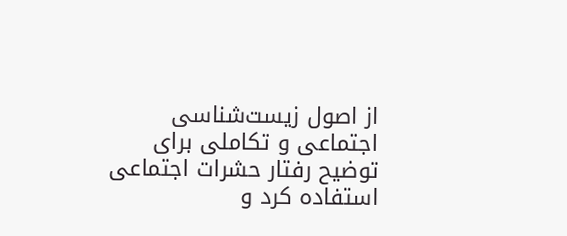از اصول زیست‌شناسی اجتماعی و تکاملی برای توضیح رفتار حشرات اجتماعی استفاده کرد و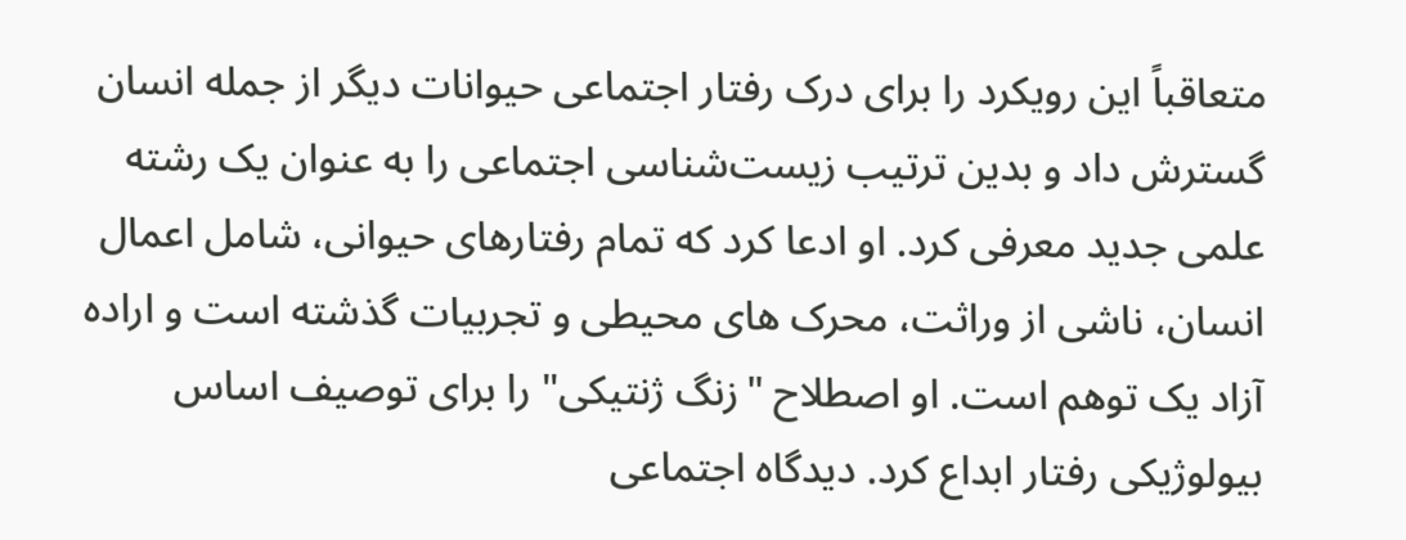متعاقباً این رویکرد را برای درک رفتار اجتماعی حیوانات دیگر از جمله انسان گسترش داد و بدین ترتیب زیست‌شناسی اجتماعی را به عنوان یک رشته علمی جدید معرفی کرد. او ادعا کرد که تمام رفتارهای حیوانی، شامل اعمال انسان، ناشی از وراثت، محرک های محیطی و تجربیات گذشته است و اراده آزاد یک توهم است. او اصطلاح "زنگ ژنتیکی" را برای توصیف اساس بیولوژیکی رفتار ابداع کرد. دیدگاه اجتماعی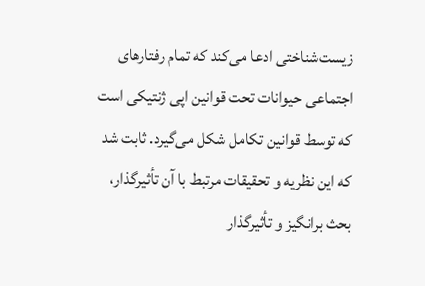زیست‌شناختی ادعا می‌کند که تمام رفتارهای اجتماعی حیوانات تحت قوانین اپی ژنتیکی است که توسط قوانین تکامل شکل می‌گیرد. ثابت شد که این نظریه و تحقیقات مرتبط با آن تأثیرگذار، بحث برانگیز و تأثیرگذار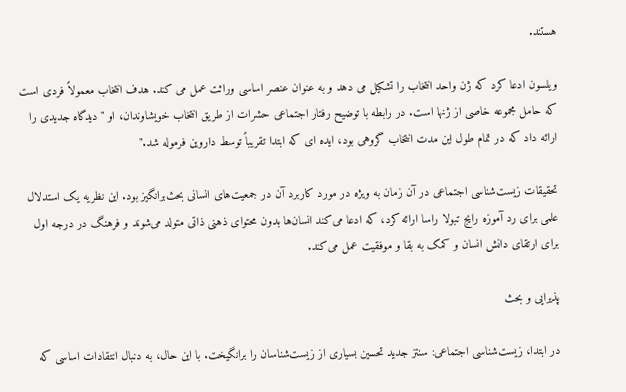هستند.

ویلسون ادعا کرد که ژن واحد انتخاب را تشکیل می دهد و به عنوان عنصر اساسی وراثت عمل می کند. هدف انتخاب معمولاً فردی است که حامل مجموعه خاصی از ژنها است. در رابطه با توضیح رفتار اجتماعی حشرات از طریق انتخاب خویشاوندان، او "دیدگاه جدیدی را ارائه داد که در تمام طول این مدت انتخاب گروهی بود، ایده ای که ابتدا تقریباً توسط داروین فرموله شد."

تحقیقات زیست‌شناسی اجتماعی در آن زمان به ویژه در مورد کاربرد آن در جمعیت‌های انسانی بحث‌برانگیز بود. این نظریه یک استدلال علمی برای رد آموزه رایج تبولا راسا ارائه کرد، که ادعا می‌کند انسان‌ها بدون محتوای ذهنی ذاتی متولد می‌شوند و فرهنگ در درجه اول برای ارتقای دانش انسان و کمک به بقا و موفقیت عمل می‌کند.

پذیرایی و بحث

در ابتدا، زیست‌شناسی اجتماعی: سنتز جدید تحسین بسیاری از زیست‌شناسان را برانگیخت. با این حال، به دنبال انتقادات اساسی که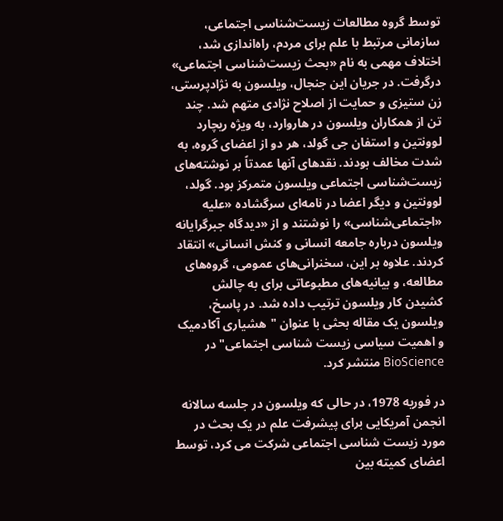توسط گروه مطالعات زیست‌شناسی اجتماعی، سازمانی مرتبط با علم برای مردم، راه‌اندازی شد، اختلاف مهمی به نام «بحث زیست‌شناسی اجتماعی» درگرفت. در جریان این جنجال، ویلسون به نژادپرستی، زن ستیزی و حمایت از اصلاح نژادی متهم شد. چند تن از همکاران ویلسون در هاروارد، به ویژه ریچارد لوونتین و استفان جی گولد، هر دو از اعضای گروه، به شدت مخالف بودند. نقدهای آنها عمدتاً بر نوشته‌های زیست‌شناسی اجتماعی ویلسون متمرکز بود. گولد، لوونتین و دیگر اعضا در نامه‌ای سرگشاده «علیه «اجتماعی‌شناسی» را نوشتند و از «دیدگاه جبرگرایانه ویلسون درباره جامعه انسانی و کنش انسانی» انتقاد کردند. علاوه بر این، سخنرانی‌های عمومی، گروه‌های مطالعه، و بیانیه‌های مطبوعاتی برای به چالش کشیدن کار ویلسون ترتیب داده شد. در پاسخ، ویلسون یک مقاله بحثی با عنوان "هشیاری آکادمیک و اهمیت سیاسی زیست شناسی اجتماعی" در BioScience منتشر کرد.

در فوریه 1978، در حالی که ویلسون در جلسه سالانه انجمن آمریکایی برای پیشرفت علم در یک بحث در مورد زیست شناسی اجتماعی شرکت می کرد، توسط اعضای کمیته بین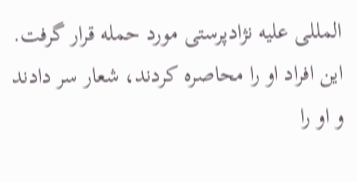المللی علیه نژادپرستی مورد حمله قرار گرفت. این افراد او را محاصره کردند، شعار سر دادند و او را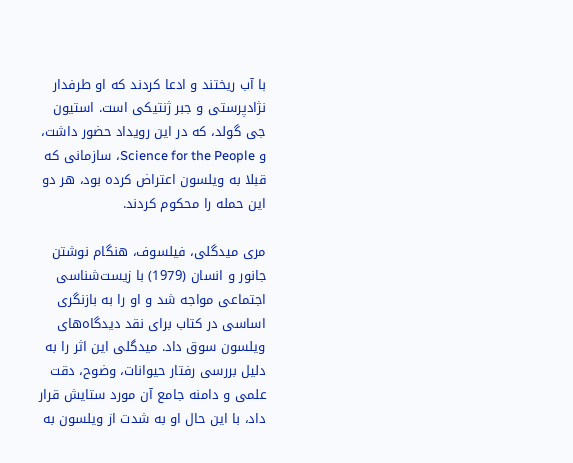با آب ریختند و ادعا کردند که او طرفدار نژادپرستی و جبر ژنتیکی است. استیون جی گولد، که در این رویداد حضور داشت، و Science for the People، سازمانی که قبلا به ویلسون اعتراض کرده بود، هر دو این حمله را محکوم کردند.

مری میدگلی، فیلسوف، هنگام نوشتن جانور و انسان (1979) با زیست‌شناسی اجتماعی مواجه شد و او را به بازنگری اساسی در کتاب برای نقد دیدگاه‌های ویلسون سوق داد. میدگلی این اثر را به دلیل بررسی رفتار حیوانات، وضوح، دقت علمی و دامنه جامع آن مورد ستایش قرار داد، با این حال او به شدت از ویلسون به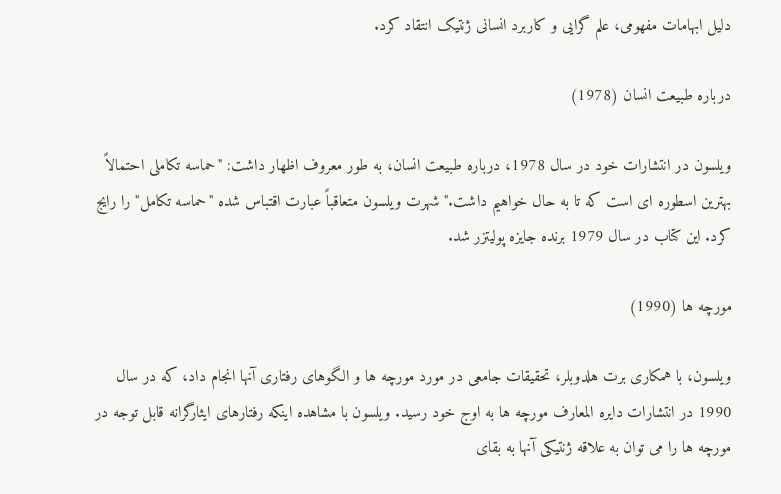دلیل ابهامات مفهومی، علم گرایی و کاربرد انسانی ژنتیک انتقاد کرد.

درباره طبیعت انسان (1978)

ویلسون در انتشارات خود در سال 1978، درباره طبیعت انسان، به طور معروف اظهار داشت: "حماسه تکاملی احتمالاً بهترین اسطوره ای است که تا به حال خواهیم داشت." شهرت ویلسون متعاقباً عبارت اقتباس شده "حماسه تکامل" را رایج کرد. این کتاب در سال 1979 برنده جایزه پولیتزر شد.

مورچه ها (1990)

ویلسون، با همکاری برت هلدوبلر، تحقیقات جامعی در مورد مورچه ها و الگوهای رفتاری آنها انجام داد، که در سال 1990 در انتشارات دایره المعارف مورچه ها به اوج خود رسید. ویلسون با مشاهده اینکه رفتارهای ایثارگرانه قابل توجه در مورچه ها را می توان به علاقه ژنتیکی آنها به بقای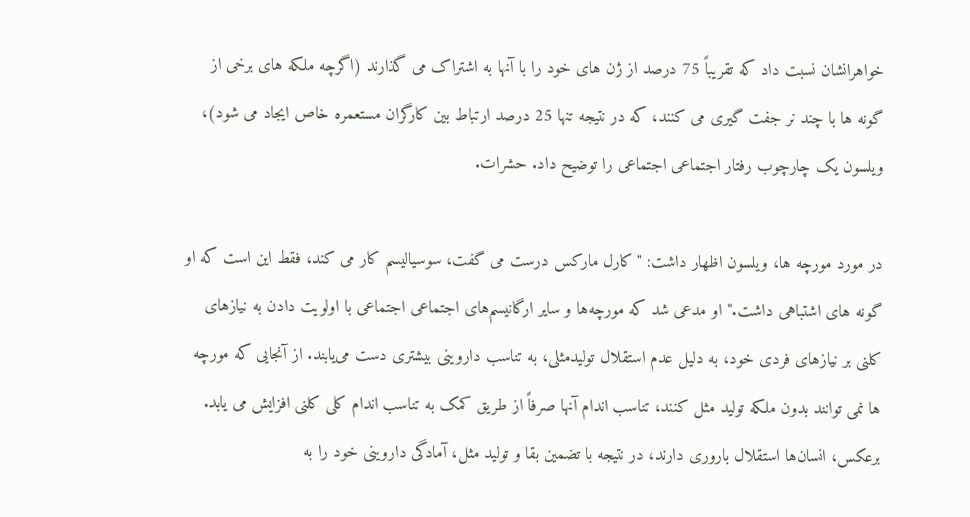خواهرانشان نسبت داد که تقریباً 75 درصد از ژن های خود را با آنها به اشتراک می گذارند (اگرچه ملکه های برخی از گونه ها با چند نر جفت گیری می کنند، که در نتیجه تنها 25 درصد ارتباط بین کارگران مستعمره خاص ایجاد می شود)، ویلسون یک چارچوب رفتار اجتماعی اجتماعی را توضیح داد. حشرات.

در مورد مورچه ها، ویلسون اظهار داشت: "کارل مارکس درست می گفت، سوسیالیسم کار می کند، فقط این است که او گونه های اشتباهی داشت." او مدعی شد که مورچه‌ها و سایر ارگانیسم‌های اجتماعی اجتماعی با اولویت دادن به نیازهای کلنی بر نیازهای فردی خود، به دلیل عدم استقلال تولیدمثلی، به تناسب داروینی بیشتری دست می‌یابند. از آنجایی که مورچه ها نمی توانند بدون ملکه تولید مثل کنند، تناسب اندام آنها صرفاً از طریق کمک به تناسب اندام کلی کلنی افزایش می یابد. برعکس، انسان‌ها استقلال باروری دارند، در نتیجه با تضمین بقا و تولید مثل، آمادگی داروینی خود را به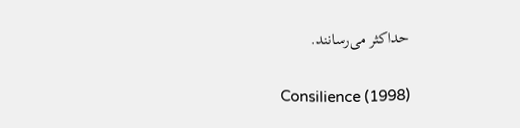حداکثر می‌رسانند.

Consilience (1998)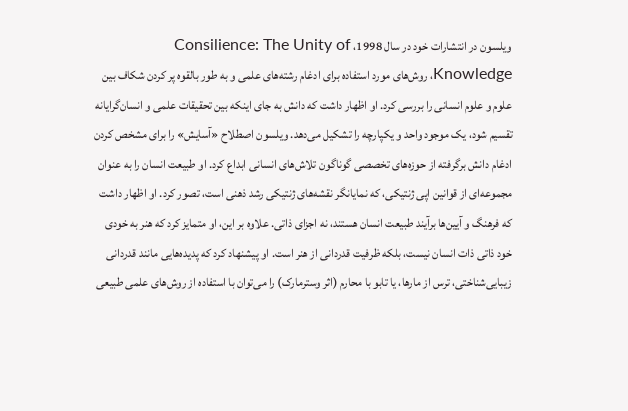ویلسون در انتشارات خود در سال 1998، Consilience: The Unity of Knowledge، روش‌های مورد استفاده برای ادغام رشته‌های علمی و به طور بالقوه پر کردن شکاف بین علوم و علوم انسانی را بررسی کرد. او اظهار داشت که دانش به جای اینکه بین تحقیقات علمی و انسان‌گرایانه تقسیم شود، یک موجود واحد و یکپارچه را تشکیل می‌دهد. ویلسون اصطلاح «آسایش» را برای مشخص کردن ادغام دانش برگرفته از حوزه‌های تخصصی گوناگون تلاش‌های انسانی ابداع کرد. او طبیعت انسان را به عنوان مجموعه‌ای از قوانین اپی ژنتیکی، که نمایانگر نقشه‌های ژنتیکی رشد ذهنی است، تصور کرد. او اظهار داشت که فرهنگ و آیین‌ها برآیند طبیعت انسان هستند، نه اجزای ذاتی. علاوه بر این، او متمایز کرد که هنر به خودی خود ذاتی ذات انسان نیست، بلکه ظرفیت قدردانی از هنر است. او پیشنهاد کرد که پدیده‌هایی مانند قدردانی زیبایی‌شناختی، ترس از مارها، یا تابو با محارم (اثر وسترمارک) را می‌توان با استفاده از روش‌های علمی طبیعی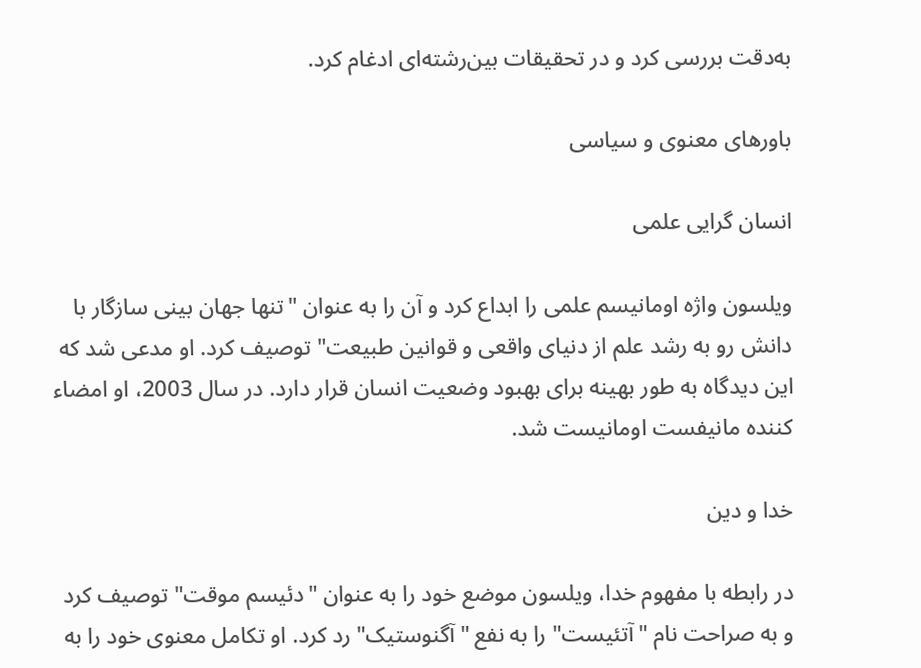به‌دقت بررسی کرد و در تحقیقات بین‌رشته‌ای ادغام کرد.

باورهای معنوی و سیاسی

انسان گرایی علمی

ویلسون واژه اومانیسم علمی را ابداع کرد و آن را به عنوان "تنها جهان بینی سازگار با دانش رو به رشد علم از دنیای واقعی و قوانین طبیعت" توصیف کرد. او مدعی شد که این دیدگاه به طور بهینه برای بهبود وضعیت انسان قرار دارد. در سال 2003، او امضاء کننده مانیفست اومانیست شد.

خدا و دین

در رابطه با مفهوم خدا، ویلسون موضع خود را به عنوان "دئیسم موقت" توصیف کرد و به صراحت نام "آتئیست" را به نفع "آگنوستیک" رد کرد. او تکامل معنوی خود را به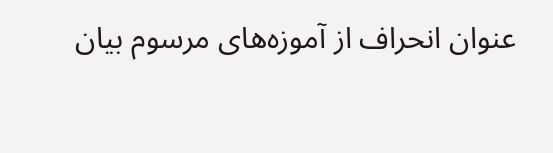عنوان انحراف از آموزه‌های مرسوم بیان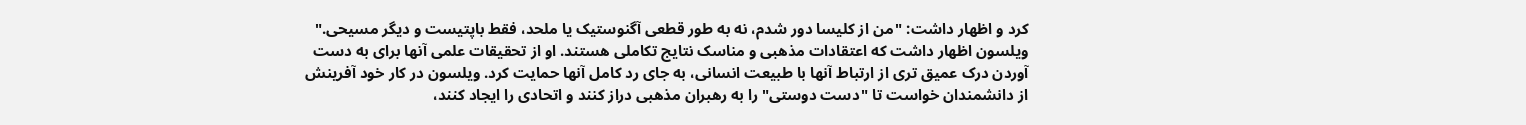کرد و اظهار داشت: "من از کلیسا دور شدم، نه به طور قطعی آگنوستیک یا ملحد، فقط باپتیست و دیگر مسیحی." ویلسون اظهار داشت که اعتقادات مذهبی و مناسک نتایج تکاملی هستند. او از تحقیقات علمی آنها برای به دست آوردن درک عمیق تری از ارتباط آنها با طبیعت انسانی، به جای رد کامل آنها حمایت کرد. ویلسون در کار خود آفرینش از دانشمندان خواست تا "دست دوستی" را به رهبران مذهبی دراز کنند و اتحادی را ایجاد کنند،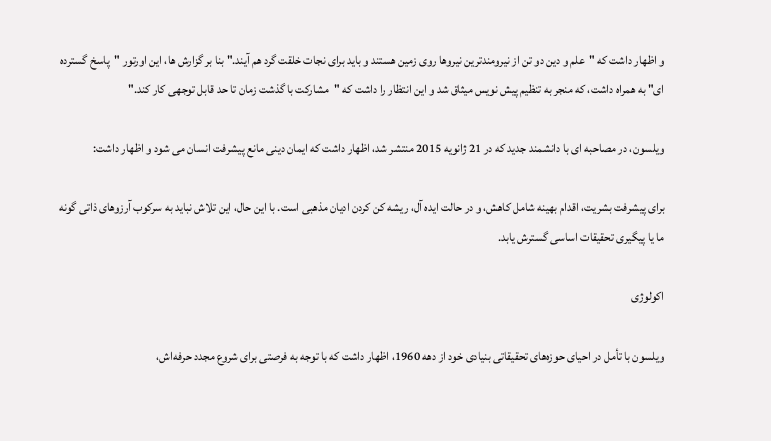و اظهار داشت که "علم و دین دو تن از نیرومندترین نیروها روی زمین هستند و باید برای نجات خلقت گرد هم آیند." بنا بر گزارش ها، این اورتور "پاسخ گسترده ای" به همراه داشت، که منجر به تنظیم پیش نویس میثاق شد و این انتظار را داشت که "مشارکت با گذشت زمان تا حد قابل توجهی کار کند."

ویلسون، در مصاحبه ای با دانشمند جدید که در 21 ژانویه 2015 منتشر شد، اظهار داشت که ایمان دینی مانع پیشرفت انسان می شود و اظهار داشت:

برای پیشرفت بشریت، اقدام بهینه شامل کاهش، و در حالت ایده آل، ریشه کن کردن ادیان مذهبی است. با این حال، این تلاش نباید به سرکوب آرزوهای ذاتی گونه ما یا پیگیری تحقیقات اساسی گسترش یابد.

اکولوژی

ویلسون با تأمل در احیای حوزه‌های تحقیقاتی بنیادی خود از دهه 1960، اظهار داشت که با توجه به فرصتی برای شروع مجدد حرفه‌اش،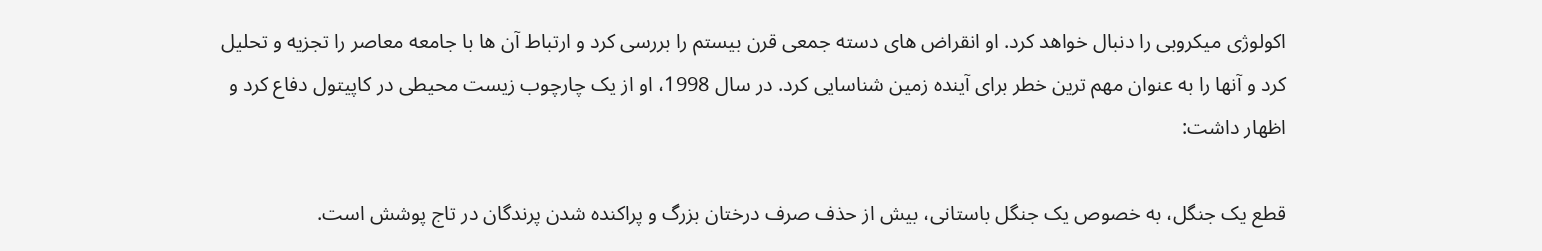اکولوژی میکروبی را دنبال خواهد کرد. او انقراض های دسته جمعی قرن بیستم را بررسی کرد و ارتباط آن ها با جامعه معاصر را تجزیه و تحلیل کرد و آنها را به عنوان مهم ترین خطر برای آینده زمین شناسایی کرد. در سال 1998، او از یک چارچوب زیست محیطی در کاپیتول دفاع کرد و اظهار داشت:

قطع یک جنگل، به خصوص یک جنگل باستانی، بیش از حذف صرف درختان بزرگ و پراکنده شدن پرندگان در تاج پوشش است.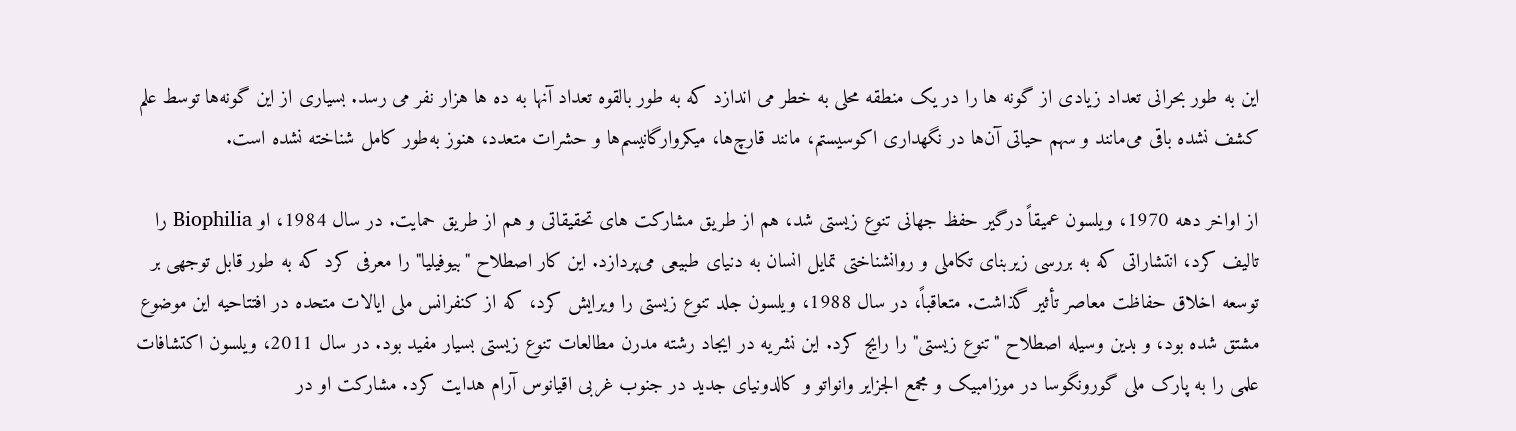این به طور بحرانی تعداد زیادی از گونه ها را در یک منطقه محلی به خطر می اندازد که به طور بالقوه تعداد آنها به ده ها هزار نفر می رسد. بسیاری از این گونه‌ها توسط علم کشف نشده باقی می‌مانند و سهم حیاتی آن‌ها در نگهداری اکوسیستم، مانند قارچ‌ها، میکروارگانیسم‌ها و حشرات متعدد، هنوز به‌طور کامل شناخته نشده است.

از اواخر دهه 1970، ویلسون عمیقاً درگیر حفظ جهانی تنوع زیستی شد، هم از طریق مشارکت های تحقیقاتی و هم از طریق حمایت. در سال 1984، او Biophilia را تالیف کرد، انتشاراتی که به بررسی زیربنای تکاملی و روانشناختی تمایل انسان به دنیای طبیعی می‌پردازد. این کار اصطلاح "بیوفیلیا" را معرفی کرد که به طور قابل توجهی بر توسعه اخلاق حفاظت معاصر تأثیر گذاشت. متعاقباً، در سال 1988، ویلسون جلد تنوع زیستی را ویرایش کرد، که از کنفرانس ملی ایالات متحده در افتتاحیه این موضوع مشتق شده بود، و بدین وسیله اصطلاح "تنوع زیستی" را رایج کرد. این نشریه در ایجاد رشته مدرن مطالعات تنوع زیستی بسیار مفید بود. در سال 2011، ویلسون اکتشافات علمی را به پارک ملی گورونگوسا در موزامبیک و مجمع الجزایر وانواتو و کالدونیای جدید در جنوب غربی اقیانوس آرام هدایت کرد. مشارکت او در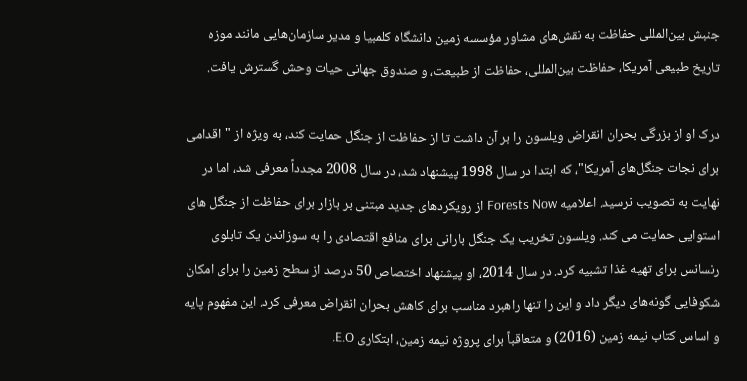جنبش بین‌المللی حفاظت به نقش‌های مشاور مؤسسه زمین دانشگاه کلمبیا و مدیر سازمان‌هایی مانند موزه تاریخ طبیعی آمریکا، حفاظت بین‌المللی، حفاظت از طبیعت، و صندوق جهانی حیات وحش گسترش یافت.

درک او از بزرگی بحران انقراض ویلسون را بر آن داشت تا از حفاظت از جنگل حمایت کند، به ویژه از "اقدامی برای نجات جنگل‌های آمریکا"، که ابتدا در سال 1998 پیشنهاد شد، در سال 2008 مجدداً معرفی شد، اما در نهایت به تصویب نرسید. اعلامیه Forests Now از رویکردهای جدید مبتنی بر بازار برای حفاظت از جنگل های استوایی حمایت می کند. ویلسون تخریب یک جنگل بارانی برای منافع اقتصادی را به سوزاندن یک تابلوی رنسانس برای تهیه غذا تشبیه کرد. در سال 2014، او پیشنهاد اختصاص 50 درصد از سطح زمین را برای امکان شکوفایی گونه‌های دیگر داد و این را تنها راهبرد مناسب برای کاهش بحران انقراض معرفی کرد. این مفهوم پایه و اساس کتاب نیمه زمین (2016) و متعاقباً برای پروژه نیمه زمین، ابتکاری E.O.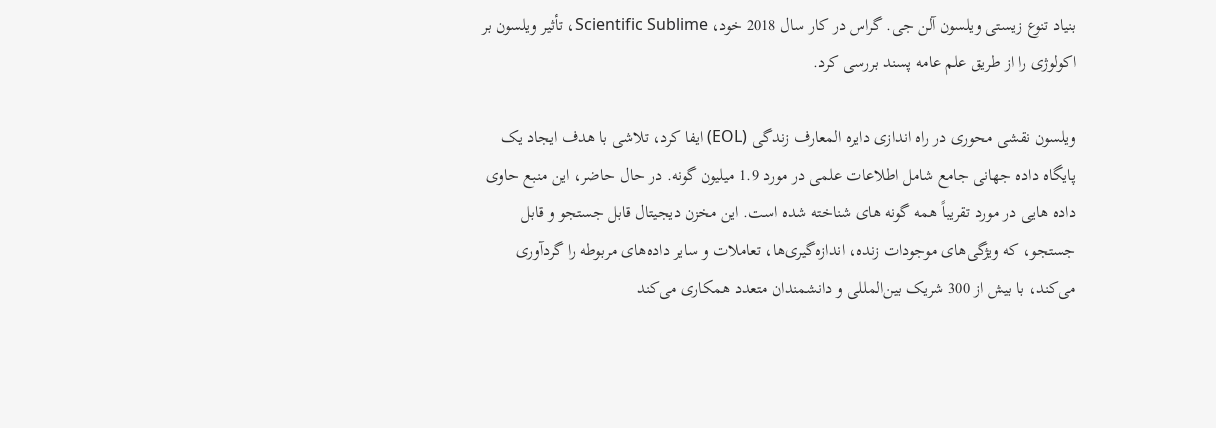بنیاد تنوع زیستی ویلسون آلن جی. گراس در کار سال 2018 خود، Scientific Sublime، تأثیر ویلسون بر اکولوژی را از طریق علم عامه پسند بررسی کرد.

ویلسون نقشی محوری در راه اندازی دایره المعارف زندگی (EOL) ایفا کرد، تلاشی با هدف ایجاد یک پایگاه داده جهانی جامع شامل اطلاعات علمی در مورد 1.9 میلیون گونه. در حال حاضر، این منبع حاوی داده هایی در مورد تقریباً همه گونه های شناخته شده است. این مخزن دیجیتال قابل جستجو و قابل جستجو، که ویژگی‌های موجودات زنده، اندازه‌گیری‌ها، تعاملات و سایر داده‌های مربوطه را گردآوری می‌کند، با بیش از 300 شریک بین‌المللی و دانشمندان متعدد همکاری می‌کند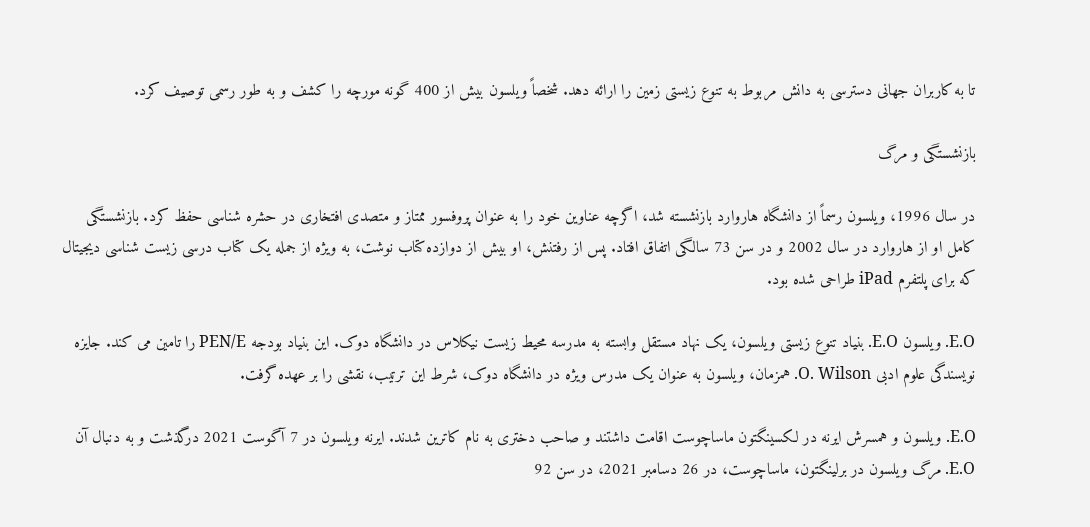تا به کاربران جهانی دسترسی به دانش مربوط به تنوع زیستی زمین را ارائه دهد. شخصاً ویلسون بیش از 400 گونه مورچه را کشف و به طور رسمی توصیف کرد.

بازنشستگی و مرگ

در سال 1996، ویلسون رسماً از دانشگاه هاروارد بازنشسته شد، اگرچه عناوین خود را به عنوان پروفسور ممتاز و متصدی افتخاری در حشره شناسی حفظ کرد. بازنشستگی کامل او از هاروارد در سال 2002 و در سن 73 سالگی اتفاق افتاد. پس از رفتنش، او بیش از دوازده کتاب نوشت، به ویژه از جمله یک کتاب درسی زیست شناسی دیجیتال که برای پلتفرم iPad طراحی شده بود.

E.O. ویلسون E.O. بنیاد تنوع زیستی ویلسون، یک نهاد مستقل وابسته به مدرسه محیط زیست نیکلاس در دانشگاه دوک. این بنیاد بودجه PEN/E را تامین می کند. جایزه نویسندگی علوم ادبی O. Wilson. همزمان، ویلسون به عنوان یک مدرس ویژه در دانشگاه دوک، شرط این ترتیب، نقشی را بر عهده گرفت.

E.O. ویلسون و همسرش ایرنه در لکسینگتون ماساچوست اقامت داشتند و صاحب دختری به نام کاترین شدند. ایرنه ویلسون در 7 آگوست 2021 درگذشت و به دنبال آن E.O. مرگ ویلسون در برلینگتون، ماساچوست، در 26 دسامبر 2021، در سن 92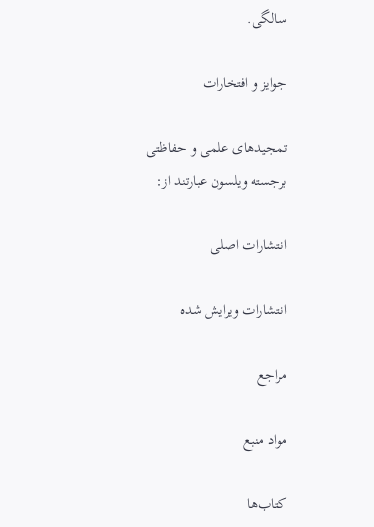سالگی.

جوایز و افتخارات

تمجیدهای علمی و حفاظتی برجسته ویلسون عبارتند از:

انتشارات اصلی

انتشارات ویرایش شده

مراجع

مواد منبع

کتاب‌ها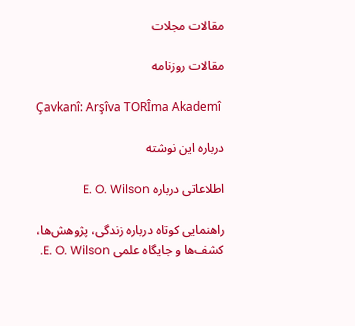مقالات مجلات

مقالات روزنامه

Çavkanî: Arşîva TORÎma Akademî

درباره این نوشته

اطلاعاتی درباره E. O. Wilson

راهنمایی کوتاه درباره زندگی، پژوهش‌ها، کشف‌ها و جایگاه علمی E. O. Wilson.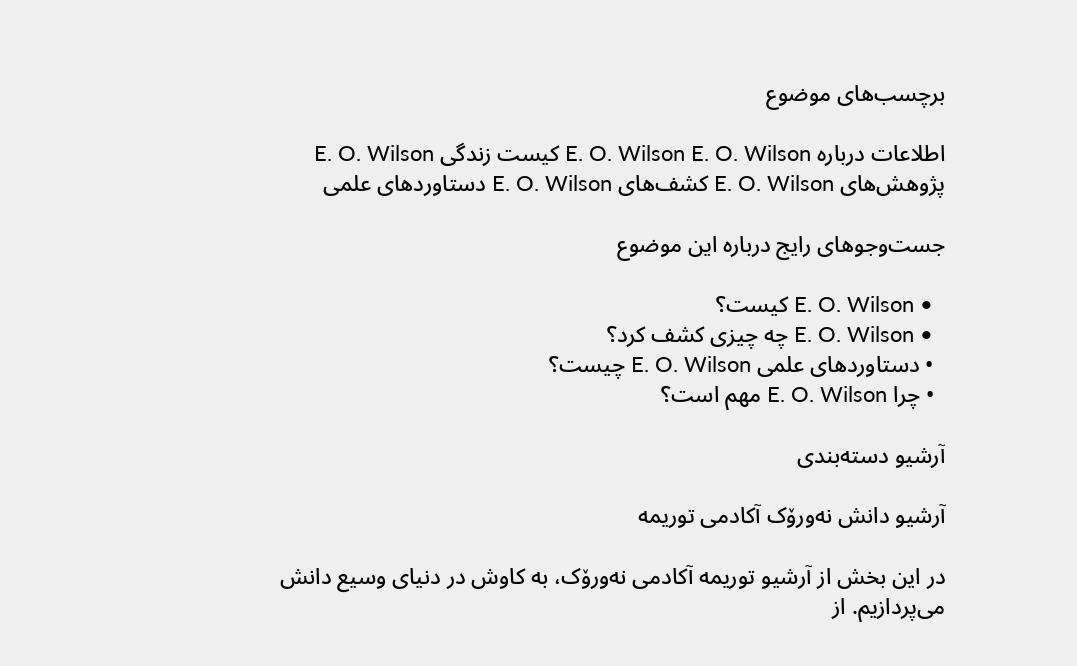برچسب‌های موضوع

اطلاعات درباره E. O. Wilson E. O. Wilson کیست زندگی E. O. Wilson پژوهش‌های E. O. Wilson کشف‌های E. O. Wilson دستاوردهای علمی

جست‌وجوهای رایج درباره این موضوع

  • E. O. Wilson کیست؟
  • E. O. Wilson چه چیزی کشف کرد؟
  • دستاوردهای علمی E. O. Wilson چیست؟
  • چرا E. O. Wilson مهم است؟

آرشیو دسته‌بندی

آرشیو دانش نه‌ورۆک آکادمی توریمه

در این بخش از آرشیو توریمه آکادمی نه‌ورۆک، به کاوش در دنیای وسیع دانش می‌پردازیم. از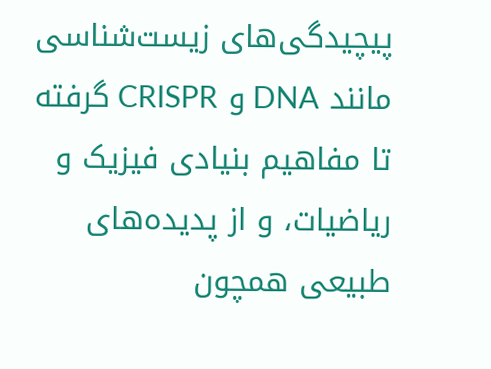پیچیدگی‌های زیست‌شناسی مانند DNA و CRISPR گرفته تا مفاهیم بنیادی فیزیک و ریاضیات، و از پدیده‌های طبیعی همچون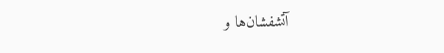آتشفشان‌ها و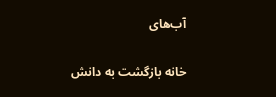آب‌های

خانه بازگشت به دانش